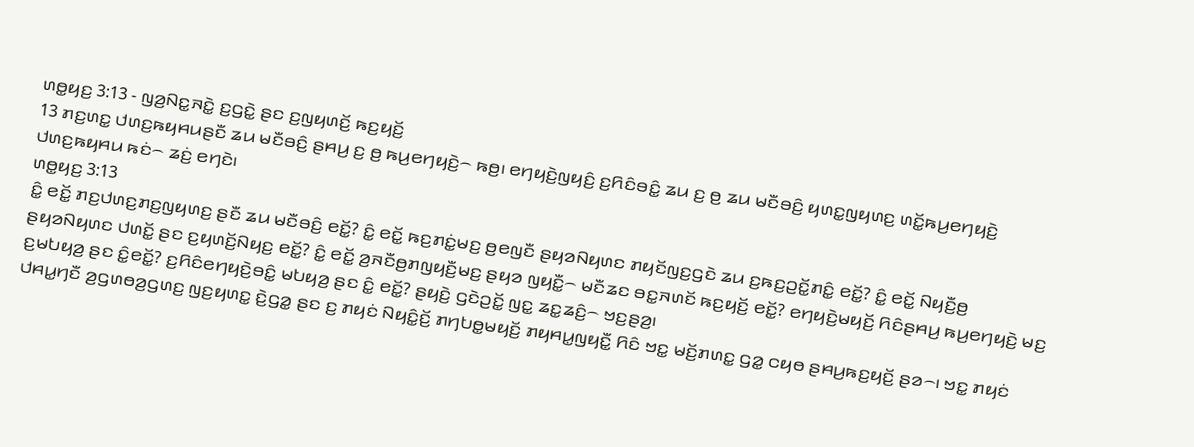ꤛꤥ꤭ꤟꤢ꤬ 3:13 - ꤜꤤ꤬ꤡꤢ꤭ꤏꤢꤧ꤭ ꤢ꤬ꤞꤢꤧ꤭ ꤔꤢ ꤢ꤬ꤜꤟꤛꤢꤩ꤬ ꤒꤢ꤬ꤟꤢꤩ꤬
13 ꤊꤢ꤬ꤛꤢ꤭ ꤓꤛꤢ꤬ꤒꤟꤌꤣꤔꤢꤪ ꤘꤣ ꤗꤢꤪꤋꤢꤨ꤬ ꤔꤌꤣ꤬ ꤢ꤬ ꤥ꤬ ꤒꤣ꤬ꤕꤚꤟꤢꤧ꤬꤮ ꤒꤥ꤬꤯ ꤕꤚꤟꤢꤧ꤬ꤜꤟꤢꤨ꤬ ꤢ꤬ꤖꤢꤨꤋꤢꤨ꤭ ꤘꤣ ꤢ꤬ ꤥ꤬ ꤘꤣ ꤗꤢꤪꤋꤢꤨ꤬ ꤟꤛꤢ꤭ꤜꤟꤛꤢ꤬ ꤛꤢꤩ꤭ꤒꤣ꤬ꤕꤚꤟꤢꤧ꤬ ꤓꤛꤢ꤬ꤒꤟꤌꤣ ꤒꤢꤦ꤮ ꤘꤢꤦ꤬ ꤕꤚꤢꤧ꤯
ꤛꤥ꤭ꤟꤢ꤬ 3:13
ꤢꤨ꤭ ꤕꤢꤩ꤭ ꤊꤢ꤬ꤓꤛꤢ꤬ꤊꤢ꤬ꤜꤟꤛꤢ꤬ ꤔꤢꤪ ꤘꤣ ꤗꤢꤪꤋꤢꤨ꤬ ꤕꤢꤩ꤭? ꤢꤨ꤭ ꤕꤢꤩ꤭ ꤒꤢ꤬ꤊꤢꤦ꤭ꤗꤢ꤬ ꤥ꤬ꤕꤜꤢꤪ ꤔꤟꤤꤡꤟꤛꤢ ꤊꤟꤢꤩꤜꤢ꤬ꤞꤢꤧ ꤘꤣ ꤢ꤬ꤒꤢ꤬ꤑꤢꤩ꤭ꤊꤢꤨ꤭ ꤕꤢꤩ꤭? ꤢꤨ꤭ ꤕꤢꤩ꤭ ꤡꤟꤢꤪ꤬ꤥ꤬ ꤔꤟꤤꤡꤟꤛꤢ ꤓꤛꤢꤩ꤭ ꤔꤢ ꤢ꤬ꤟꤛꤢꤩ꤬ꤡꤟꤢ꤬ ꤕꤢꤩ꤭? ꤢꤨ꤭ ꤕꤢꤩ꤭ ꤤ꤬ꤏꤢꤪꤥ꤬ꤊꤜꤟꤢꤪ꤬ꤗꤢ꤬ ꤔꤟꤤ ꤜꤟꤢꤪ꤭꤮ ꤗꤢꤪꤘꤢ ꤋꤢ꤭ꤏꤛꤢꤩ ꤒꤢ꤬ꤟꤢꤩ꤬ ꤕꤢꤩ꤭? ꤕꤚꤟꤢꤧ꤬ꤗꤟꤢꤩ꤬ ꤖꤢꤨꤔꤌꤣ꤬ ꤒꤣ꤬ꤕꤚꤟꤢꤧ꤬ ꤗꤢ꤬ ꤢ꤬ꤗꤝꤟꤤ꤬ ꤔꤢ ꤢꤨ꤭ꤕꤢꤩ꤭? ꤢ꤬ꤖꤢꤨꤕꤚꤟꤢꤧ꤬ꤋꤢꤨ꤭ ꤗꤝꤟꤤ꤬ ꤔꤢ ꤢꤨ꤭ ꤕꤢꤩ꤭? ꤔꤟꤢꤧ꤬ ꤞꤢꤧꤑꤢꤩ꤭ ꤜꤢ꤭ ꤘꤢ꤭ꤘꤢꤨ꤬꤮ ꤠꤢ꤬ꤔꤤ꤬꤯
ꤓꤌꤣ꤭ꤚꤢꤪ ꤤ꤬ꤞꤛꤥꤤ꤬ꤞꤛꤢ꤬ ꤜꤢ꤬ꤟꤛꤢ꤭ ꤢꤧ꤬ꤞꤤ꤭ ꤔꤢ ꤢ꤬ ꤊꤟꤢꤦ ꤡꤟꤢꤨ꤭ꤢꤩ꤬ ꤊꤚꤝꤥ꤭ꤗꤟꤢꤩ꤬ ꤊꤟꤌꤣ꤭ꤜꤟꤢꤪ꤭ ꤖꤢꤨ ꤠꤢ꤭ ꤗꤢꤩ꤬ꤊꤛꤢ꤭ ꤞꤤ꤭ ꤍꤟꤥ ꤔꤌꤣ꤬ꤒꤢ꤬ꤟꤢꤩ꤬ ꤔꤤ꤮꤯ ꤠꤢ꤭ ꤊꤟꤢꤦ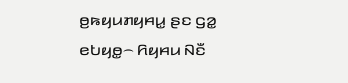ꤥ꤬ꤒꤟꤣꤊꤟꤌꤣ꤭ ꤔꤢ ꤞꤤ꤭ ꤕꤝꤟꤥ꤭꤮ ꤖꤟꤌꤣ ꤡꤢꤪ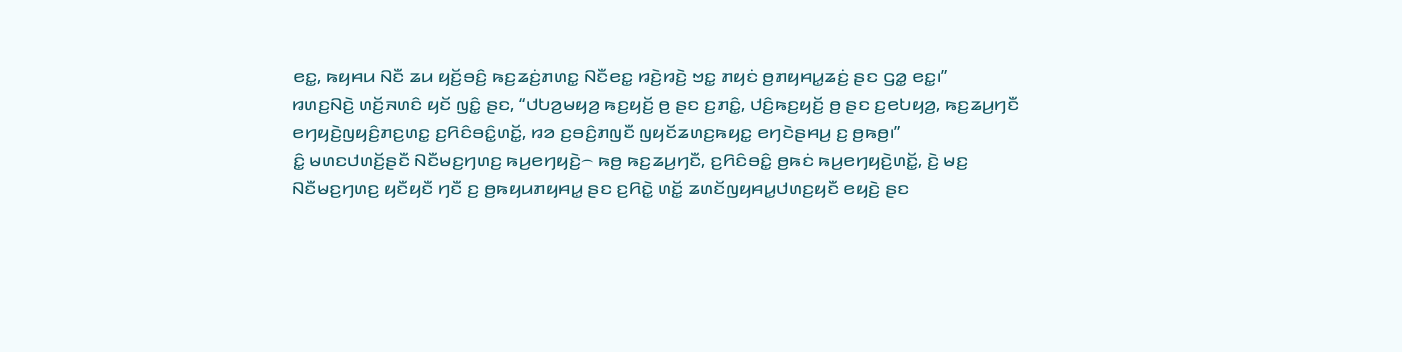ꤕꤢ꤭, ꤒꤟꤌꤣ ꤡꤢꤪ ꤘꤣ ꤟꤢꤩ꤬ꤋꤢꤨ꤬ ꤒꤢ꤬ꤘꤢꤦ꤬ꤊꤛꤢ꤭ ꤡꤢꤪꤕꤢ꤭ ꤙꤢꤧ꤬ꤙꤢꤧ꤬ ꤠꤢ꤭ ꤊꤟꤢꤦ ꤥ꤬ꤊꤟꤌꤣ꤭ꤘꤢꤦ꤬ ꤔꤢ ꤞꤤ꤭ ꤕꤢ꤭꤯”
ꤙꤛꤢ꤬ꤡꤢꤧ꤬ ꤛꤢꤩ꤬ꤏꤛꤢꤨ ꤟꤢꤩ ꤜꤢꤨ꤭ ꤔꤢ, “ꤓꤝꤤ꤬ꤗꤟꤤ꤬ ꤒꤢ꤬ꤟꤢꤩ꤬ ꤥ꤬ ꤔꤢ ꤢ꤬ꤊꤢꤨ꤭, ꤓꤢꤨ꤬ꤒꤢ꤬ꤟꤢꤩ꤬ ꤥ꤬ ꤔꤢ ꤢ꤬ꤕꤝꤟꤤ꤬, ꤒꤢ꤬ꤘꤣ꤬ꤚꤢꤪ ꤕꤚꤟꤢꤧ꤬ꤜꤟꤢꤨ꤬ꤊꤢ꤬ꤛꤢ꤭ ꤢ꤬ꤖꤢꤨꤋꤢꤨ꤭ꤛꤢꤩ꤭, ꤙꤤ ꤢ꤬ꤋꤢꤨ꤬ꤊꤜꤢꤪ ꤜꤟꤢꤩꤘꤛꤢ꤬ꤒꤟꤢ꤭ ꤕꤚꤢꤧꤔꤌꤣ꤬ ꤢ꤬ ꤥ꤬ꤒꤥ꤬꤯”
ꤢꤨ꤭ ꤗꤛꤢꤓꤛꤢꤩ꤬ꤔꤢꤪ ꤡꤢꤪꤗꤢ꤬ꤚꤛꤢ꤬ ꤒꤣ꤬ꤕꤚꤟꤢꤧ꤬꤮ ꤒꤥ꤬ ꤒꤢ꤬ꤘꤣ꤬ꤚꤢꤪ, ꤢ꤬ꤖꤢꤨꤋꤢꤨ꤭ ꤥ꤬ꤒꤢꤦ ꤒꤣ꤬ꤕꤚꤟꤢꤧ꤬ꤛꤢꤩ꤭, ꤢꤧ꤬ ꤗꤢ꤬ ꤡꤢꤪꤗꤢ꤬ꤚꤛꤢ꤬ ꤟꤢꤪꤟꤢꤪ ꤚꤢꤪ ꤢ꤬ ꤥ꤬ꤒꤟꤣꤊꤟꤌꤣ꤭ ꤔꤢ ꤢ꤬ꤖꤢꤧ꤭ ꤛꤢꤩ꤭ ꤘꤛꤢꤩꤜꤟꤌꤣ꤭ꤓꤛꤢ꤬ꤟꤢꤪ ꤕꤟꤢꤧ꤬ ꤔꤢ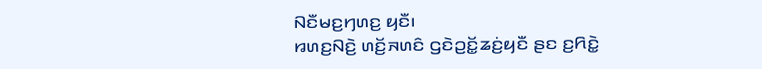ꤡꤢꤪꤗꤢ꤬ꤚꤛꤢ꤬ ꤟꤢꤪ꤯
ꤙꤛꤢ꤬ꤡꤢꤧ꤬ ꤛꤢꤩ꤬ꤏꤛꤢꤨ ꤞꤢꤧꤑꤢꤩ꤭ꤘꤢꤦ꤬ꤟꤢꤪ ꤔꤢ ꤢ꤬ꤖꤢꤧ꤭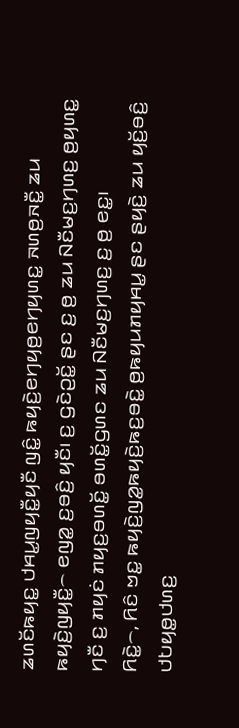ꤘꤛꤢꤩꤒꤟꤢ꤭ ꤓꤌꤣ꤭ꤜꤟꤢꤪ꤭ꤟꤢꤪ ꤜꤢꤨ꤭ ꤒꤟꤢꤧ꤬ꤕꤚꤟꤥ꤬ꤕꤚꤟꤛꤢ꤭ ꤏꤛꤥ꤬ꤏꤢꤪ꤭ ꤘꤣ ꤒꤟꤢꤧ꤬ꤜꤟꤢꤪ꤭꤮ ꤕꤜꤤ꤭ ꤢ꤬ꤋꤢꤨ꤬ ꤟꤢꤪ꤯ ꤢ꤬ ꤞꤢꤧꤑꤢꤩ꤭ ꤔꤢ ꤢ꤬ ꤥ꤬ ꤘꤣ ꤡꤢꤪꤗꤢ꤬ꤚꤛꤢ꤬ ꤥ꤬ꤟꤛꤢ꤭ ꤚꤢꤪ ꤢ꤬ ꤊꤟꤢꤦ ꤊꤟꤢ꤬ꤋꤛꤢꤩ꤭ ꤋꤛꤢꤩ꤭ꤞꤛꤢ ꤘꤣ ꤡꤢꤪꤗꤢ꤬ꤚꤛꤢ꤬ ꤢ꤬ ꤥ꤬ ꤕꤢ꤭꤯
ꤖꤢꤧ꤭꤮, ꤖꤢꤨ ꤠꤢ꤭ ꤒꤟꤢꤧ꤬ꤜꤤ꤭ꤒꤟꤢꤧ꤬ꤒꤢ꤬ꤋꤢꤧ꤭ ꤥ꤬ꤒꤟꤣꤊꤟꤌꤣ꤭ ꤔꤢ ꤔꤟꤢꤧ꤬ ꤘꤣ ꤟꤢꤩ꤬ꤋꤢꤨ꤬ ꤓꤝꤟꤥ꤭ꤓꤛꤢ꤬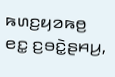ꤒꤛꤢ꤬ꤟꤤꤒꤥ꤬ ꤕꤢ꤭ ꤢ꤬ꤋꤢꤧ꤭ꤔꤌꤣ꤬,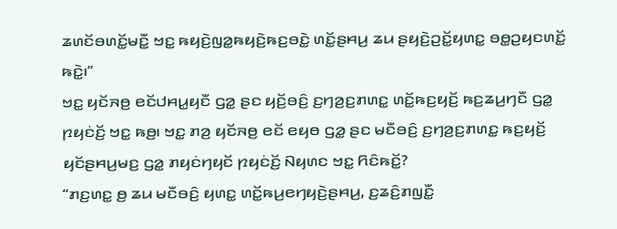ꤘꤛꤢꤩꤋꤛꤢꤩ꤭ꤗꤢꤪ꤭ ꤠꤢ꤭ ꤒꤟꤢꤧ꤬ꤜꤤ꤭ꤒꤟꤢꤧ꤬ꤒꤢ꤬ꤋꤢꤧ꤭ ꤛꤢꤩ꤭ꤔꤌꤣ꤬ ꤘꤣ ꤔꤟꤢꤧ꤬ꤑꤢꤩ꤭ꤟꤛꤢ꤭ ꤋꤥ꤭ꤑꤟꤢꤛꤢꤩ꤭ ꤒꤢꤧ꤭꤯”
ꤠꤢ꤭ ꤟꤢꤩꤏꤥ꤬ ꤕꤢꤩꤓꤌꤣ꤭ꤟꤢꤪ ꤞꤤ꤭ ꤔꤢ ꤟꤢꤩ꤬ꤋꤢꤨ꤬ ꤢ꤬ꤚꤤ꤬ꤢ꤬ꤊꤛꤢ꤭ ꤛꤢꤩ꤭ꤒꤢ꤬ꤟꤢꤩ꤬ ꤒꤢ꤬ꤘꤣ꤬ꤚꤢꤪ ꤞꤤ꤭ ꤐꤟꤢꤦꤢꤩ꤬ ꤠꤢ꤭ ꤒꤥ꤬꤯ ꤠꤢ꤭ ꤊꤤ꤬ ꤟꤢꤩꤏꤥ꤬ ꤕꤢꤩ ꤕꤟꤥ ꤞꤤ꤭ ꤔꤢ ꤗꤢꤪꤋꤢꤨ꤬ ꤢ꤬ꤚꤤ꤬ꤢ꤬ꤊꤛꤢ꤭ ꤒꤢ꤬ꤟꤢꤩ꤬ ꤟꤢꤩꤔꤌꤣ꤬ꤗꤢ꤬ ꤞꤤ꤭ ꤊꤟꤢꤦꤚꤟꤢꤩ ꤐꤟꤢꤦꤢꤩ꤬ ꤡꤟꤛꤢ ꤠꤢ꤭ ꤖꤢꤨꤒꤢꤩ꤭?
“ꤊꤢ꤬ꤛꤢ꤭ ꤥ꤬ ꤘꤣ ꤗꤢꤪꤋꤢꤨ꤬ ꤟꤛꤢ꤭ ꤛꤢꤩ꤭ꤒꤣ꤬ꤕꤚꤟꤢꤧ꤬ꤔꤌꤣ꤬, ꤢ꤬ꤘꤢꤨ꤬ꤊꤜꤢꤪ꤭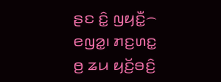ꤔꤢ ꤢꤨ꤭ ꤜꤟꤢꤪ꤭꤮ ꤕꤜꤤ꤭꤯ ꤊꤢ꤬ꤛꤢ꤭ ꤥ꤬ ꤘꤣ ꤟꤢꤩ꤬ꤋꤢꤨ꤬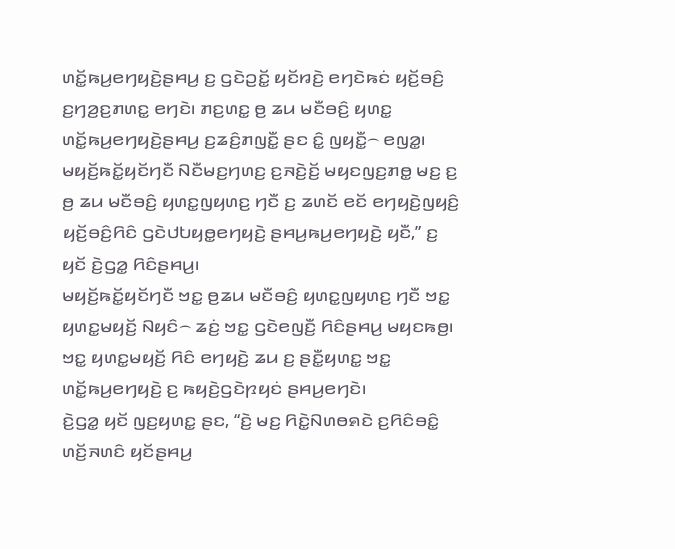ꤛꤢꤩ꤭ꤒꤣ꤬ꤕꤚꤟꤢꤧ꤬ꤔꤌꤣ꤬ ꤢ꤬ ꤞꤢꤧꤑꤢꤩ꤭ ꤟꤢꤩꤙꤢꤧ꤬ ꤕꤚꤢꤧꤒꤢꤦ ꤟꤢꤩ꤬ꤋꤢꤨ꤬ ꤢ꤬ꤚꤤ꤬ꤢ꤬ꤊꤛꤢ꤭ ꤕꤚꤢꤧ꤯ ꤊꤢ꤬ꤛꤢ꤭ ꤥ꤬ ꤘꤣ ꤗꤢꤪꤋꤢꤨ꤬ ꤟꤛꤢ꤭ ꤛꤢꤩ꤭ꤒꤣ꤬ꤕꤚꤟꤢꤧ꤬ꤔꤌꤣ꤬ ꤢ꤬ꤘꤢꤨ꤬ꤊꤜꤢꤪ꤭ ꤔꤢ ꤢꤨ꤭ ꤜꤟꤢꤪ꤭꤮ ꤕꤜꤤ꤭꤯
ꤗꤟꤢꤩ꤬ꤒꤢꤩ꤭ꤟꤢꤩꤚꤢꤪ ꤡꤢꤪꤗꤢ꤬ꤚꤛꤢ꤬ ꤢ꤬ꤏꤢꤧ꤬ꤢꤩ꤬ ꤗꤟꤢꤜꤢ꤬ꤊꤥ꤭ ꤗꤢ꤬ ꤢ꤬ ꤥ꤬ ꤘꤣ ꤗꤢꤪꤋꤢꤨ꤬ ꤟꤛꤢ꤭ꤜꤟꤛꤢ꤬ ꤚꤢꤪ ꤢ꤬ ꤘꤛꤢꤩ ꤕꤢꤩ ꤕꤚꤟꤢꤧ꤬ꤜꤟꤢꤨ꤬ ꤟꤢꤩ꤬ꤋꤢꤨ꤬ꤖꤢꤨ ꤞꤢꤧꤓꤝꤟꤥ꤭ꤕꤚꤟꤢꤧ꤬ ꤔꤌꤣ꤬ꤒꤣ꤬ꤕꤚꤟꤢꤧ꤬ ꤟꤢꤪ,” ꤢ꤬ ꤟꤢꤩ ꤢꤧ꤬ꤞꤤ꤭ ꤖꤢꤨꤔꤌꤣ꤬꤯
ꤗꤟꤢꤩ꤬ꤒꤢꤩ꤭ꤟꤢꤩꤚꤢꤪ ꤠꤢ꤭ ꤥ꤬ꤘꤣ ꤗꤢꤪꤋꤢꤨ꤬ ꤟꤛꤢ꤭ꤜꤟꤛꤢ꤬ ꤚꤢꤪ ꤠꤢ꤭ ꤟꤛꤢ꤭ꤗꤟꤢꤩ꤬ ꤡꤟꤢꤨ꤮ ꤘꤢꤦ꤬ ꤠꤢ꤭ ꤞꤢꤧꤕꤜꤢꤪ꤬ ꤖꤢꤨꤔꤌꤣ꤬ ꤗꤟꤢꤒꤥ꤬꤯ ꤠꤢ꤭ ꤟꤛꤢ꤭ꤗꤟꤢꤩ꤬ ꤖꤢꤨ ꤕꤚꤟꤢꤧ꤬ ꤘꤣ ꤢ꤬ ꤔꤢꤪ꤭ꤟꤛꤢ꤭ ꤠꤢ꤭ ꤛꤢꤩ꤭ꤒꤣ꤬ꤕꤚꤟꤢꤧ꤬ ꤢ꤬ ꤒꤟꤢꤧ꤬ꤞꤢꤧꤐꤟꤢꤦ ꤔꤌꤣ꤬ꤕꤚꤢꤧ꤯
ꤢꤧ꤬ꤞꤤ꤭ ꤟꤢꤩ ꤜꤢ꤬ꤟꤛꤢ꤭ ꤔꤢ, “ꤢꤧ꤬ ꤗꤢ꤬ ꤖꤢꤧ꤭ꤡꤛꤥꤎꤢꤧ ꤢ꤬ꤖꤢꤨꤋꤢꤨ꤭ ꤛꤢꤩ꤬ꤏꤛꤢꤨ ꤟꤢꤩꤔꤌꤣ꤬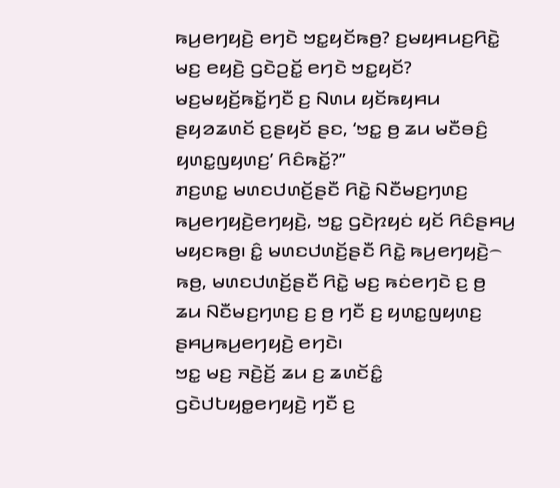ꤒꤣ꤬ꤕꤚꤟꤢꤧ꤬ ꤕꤚꤢꤧ ꤠꤢ꤭ꤟꤢꤩꤒꤥ꤬? ꤢ꤬ꤗꤟꤌꤣꤢ꤬ꤖꤢꤧ꤭ ꤗꤢ꤬ ꤕꤟꤢꤧ꤬ ꤞꤢꤧꤑꤢꤩ꤭ ꤕꤚꤢꤧ ꤠꤢ꤭ꤟꤢꤩ? ꤗꤢ꤬ꤗꤟꤢꤩ꤬ꤒꤢꤩ꤭ꤚꤢꤪ ꤢ꤬ ꤡꤛꤣ ꤟꤢꤩꤒꤟꤌꤣ ꤔꤟꤤꤘꤛꤢꤩ ꤢ꤬ꤔꤟꤢꤩ ꤔꤢ, ‘ꤠꤢ꤭ ꤥ꤬ ꤘꤣ ꤗꤢꤪꤋꤢꤨ꤬ ꤟꤛꤢ꤭ꤜꤟꤛꤢ꤬’ ꤖꤢꤨꤒꤢꤩ꤭?”
ꤊꤢ꤬ꤛꤢ꤭ ꤗꤛꤢꤓꤛꤢꤩ꤬ꤔꤢꤪ ꤖꤢꤧ꤭ ꤡꤢꤪꤗꤢ꤬ꤚꤛꤢ꤬ ꤒꤣ꤬ꤕꤚꤟꤢꤧ꤬ꤕꤚꤟꤢꤧ꤬, ꤠꤢ꤭ ꤞꤢꤧꤐꤟꤢꤦ ꤟꤢꤩ ꤖꤢꤨꤔꤌꤣ꤬ ꤗꤟꤢꤒꤥ꤬꤯ ꤢꤨ꤭ ꤗꤛꤢꤓꤛꤢꤩ꤬ꤔꤢꤪ ꤖꤢꤧ꤭ ꤒꤣ꤬ꤕꤚꤟꤢꤧ꤬꤮ ꤒꤥ꤬, ꤗꤛꤢꤓꤛꤢꤩ꤬ꤔꤢꤪ ꤖꤢꤧ꤭ ꤗꤢ꤬ ꤒꤢꤦꤕꤚꤢꤧ ꤢ꤬ ꤥ꤬ ꤘꤣ ꤡꤢꤪꤗꤢ꤬ꤚꤛꤢ꤬ ꤢ꤬ ꤥ꤬ ꤚꤢꤪ ꤢ꤬ ꤟꤛꤢ꤭ꤜꤟꤛꤢ꤬ ꤔꤌꤣ꤬ꤒꤣ꤬ꤕꤚꤟꤢꤧ꤬ ꤕꤚꤢꤧ꤯
ꤠꤢ꤭ ꤗꤢ꤬ ꤏꤢꤧ꤬ꤢꤩ꤬ ꤘꤣ ꤢ꤬ ꤘꤛꤢꤩꤢꤨ꤭ ꤞꤢꤧꤓꤝꤟꤥ꤭ꤕꤚꤟꤢꤧ꤬ ꤚꤢꤪ ꤢ꤬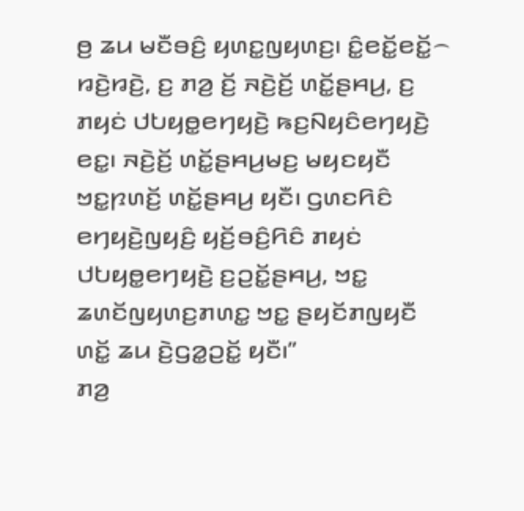ꤥ꤬ ꤘꤣ ꤗꤢꤪꤋꤢꤨ꤬ ꤟꤛꤢ꤭ꤜꤟꤛꤢ꤬꤯ ꤢꤨ꤭ꤕꤢꤩ꤭ꤕꤢꤩ꤭꤮ ꤙꤢꤧ꤬ꤙꤢꤧ꤬, ꤢ꤬ ꤊꤤ꤬ ꤢꤩ꤬ ꤏꤢꤧ꤬ꤢꤩ꤬ ꤛꤢꤩ꤭ꤔꤌꤣ꤬, ꤢ꤬ ꤊꤟꤢꤦ ꤓꤝꤟꤥ꤭ꤕꤚꤟꤢꤧ꤬ ꤒꤢ꤬ꤡꤟꤢꤨꤕꤚꤟꤢꤧ꤬ ꤕꤢ꤭꤯ ꤏꤢꤧ꤬ꤢꤩ꤬ ꤛꤢꤩ꤭ꤔꤌꤣ꤬ꤗꤢ꤬ ꤗꤟꤢꤟꤢꤪ ꤠꤢ꤭ꤐꤛꤢꤩ꤬ ꤛꤢꤩ꤭ꤔꤌꤣ꤬ ꤟꤢꤪ꤯ ꤞꤛꤢꤖꤢꤨ ꤕꤚꤟꤢꤧ꤬ꤜꤟꤢꤨ꤬ ꤟꤢꤩ꤬ꤋꤢꤨ꤬ꤖꤢꤨ ꤊꤟꤢꤦ ꤓꤝꤟꤥ꤭ꤕꤚꤟꤢꤧ꤬ ꤢ꤬ꤑꤢꤩ꤭ꤔꤌꤣ꤬, ꤠꤢ꤭ ꤘꤛꤢꤩꤜꤟꤛꤢ꤬ꤊꤛꤢ꤭ ꤠꤢ꤭ ꤔꤟꤢꤩꤊꤜꤟꤢꤪ ꤛꤢꤩ꤭ ꤘꤣ ꤢꤧ꤬ꤞꤤ꤭ꤑꤢꤩ꤭ ꤟꤢꤪ꤯”
ꤊꤤ꤬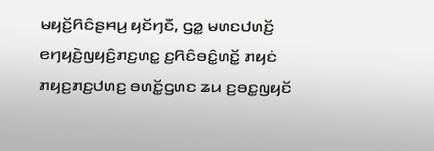ꤗꤟꤢꤩ꤬ꤖꤢꤨꤔꤌꤣ꤬ ꤟꤢꤩꤚꤢꤪ, ꤞꤤ꤭ ꤗꤛꤢꤓꤛꤢꤩ꤬ ꤕꤚꤟꤢꤧ꤬ꤜꤟꤢꤨ꤬ꤊꤢ꤬ꤛꤢ꤭ ꤢ꤬ꤖꤢꤨꤋꤢꤨ꤭ꤛꤢꤩ꤭ ꤊꤟꤢꤦ ꤊꤟꤢ꤬ꤊꤢ꤬ꤓꤛꤢ꤬ ꤋꤛꤢꤩ꤭ꤞꤛꤢ ꤘꤣ ꤢ꤬ꤋꤢ꤭ꤜꤟꤢꤩ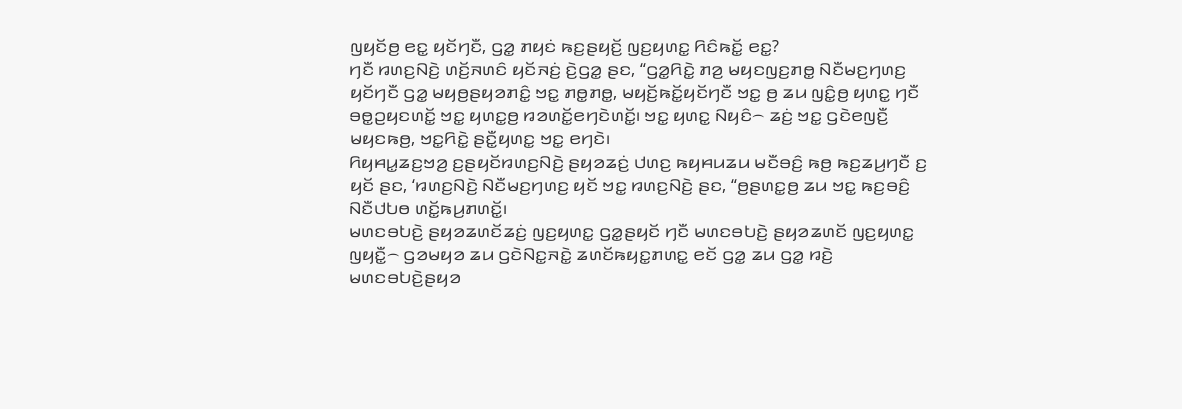ꤜꤟꤢꤩꤥ꤬ ꤕꤢ꤭ ꤟꤢꤩꤚꤢꤪ, ꤞꤤ꤭ ꤊꤟꤢꤦ ꤒꤢ꤬ꤔꤟꤢꤩ꤬ ꤜꤢ꤬ꤟꤛꤢ꤭ ꤖꤢꤨꤒꤢꤩ꤭ ꤕꤢ꤭?
ꤚꤢꤪ ꤙꤛꤢ꤬ꤡꤢꤧ꤬ ꤛꤢꤩ꤬ꤏꤛꤢꤨ ꤟꤢꤩꤏꤢꤦ꤬ ꤢꤧ꤬ꤞꤤ꤭ ꤔꤢ, “ꤞꤤ꤭ꤖꤢꤧ꤭ ꤊꤤ꤬ ꤗꤟꤢꤜꤢ꤬ꤊꤥ꤭ ꤡꤢꤪꤗꤢ꤬ꤚꤛꤢ꤬ ꤟꤢꤩꤚꤢꤪ ꤞꤤ꤭ ꤗꤟꤥ꤬ꤔꤟꤤꤊꤢꤨ꤭ ꤠꤢ꤭ ꤊꤥ꤭ꤊꤥ꤭, ꤗꤟꤢꤩ꤬ꤒꤢꤩ꤭ꤟꤢꤩꤚꤢꤪ ꤠꤢ꤭ ꤥ꤬ ꤘꤣ ꤜꤢꤨ꤭ꤥ꤬ ꤟꤛꤢ꤭ ꤚꤢꤪ ꤋꤥ꤭ꤑꤟꤢꤛꤢꤩ꤭ ꤠꤢ꤭ ꤟꤛꤢ꤭ꤥ꤬ ꤙꤤꤛꤢꤩ꤭ꤕꤚꤢꤧꤛꤢꤩ꤭꤯ ꤠꤢ꤭ ꤟꤛꤢ꤭ ꤡꤟꤢꤨ꤮ ꤘꤢꤦ꤬ ꤠꤢ꤭ ꤞꤢꤧꤕꤜꤢꤪ꤬ ꤗꤟꤢꤒꤥ꤬, ꤠꤢ꤭ꤖꤢꤧ꤭ ꤔꤢꤪ꤭ꤟꤛꤢ꤭ ꤠꤢ꤭ ꤕꤚꤢꤧ꤯
ꤖꤟꤌꤣ꤭ꤘꤢ꤬ꤠꤤ꤬ ꤢ꤬ꤔꤟꤢꤩꤙꤛꤢ꤬ꤡꤢꤧ꤬ ꤔꤟꤤꤘꤢꤦ꤬ ꤓꤛꤢ꤬ ꤒꤟꤌꤣꤘꤣ ꤗꤢꤪꤋꤢꤨ꤬ ꤒꤥ꤬ ꤒꤢ꤬ꤘꤣ꤬ꤚꤢꤪ ꤢ꤬ ꤟꤢꤩ ꤔꤢ, ‘ꤙꤛꤢ꤬ꤡꤢꤧ꤬ ꤡꤢꤪꤗꤢ꤬ꤚꤛꤢ꤬ ꤟꤢꤩ ꤠꤢ꤭ ꤙꤛꤢ꤬ꤡꤢꤧ꤬ ꤔꤢ, “ꤥ꤬ꤔꤛꤢ꤭ꤥ꤬ ꤘꤣ ꤠꤢ꤭ ꤒꤢ꤬ꤋꤢꤨ꤬ ꤡꤢꤪꤓꤝꤥ ꤛꤢꤩ꤭ꤒꤣ꤬ꤊꤛꤢꤩ꤭꤯
ꤗꤛꤢꤋꤝꤢꤧ꤬ ꤔꤟꤤꤘꤛꤢꤩꤘꤢꤦ꤬ ꤜꤢ꤬ꤟꤛꤢ꤭ ꤞꤤ꤭ꤔꤟꤢꤩ ꤚꤢꤪ ꤗꤛꤢꤋꤝꤢꤧ꤬ ꤔꤟꤤꤘꤛꤢꤩ ꤜꤢ꤬ꤟꤛꤢ꤭ ꤜꤟꤢꤪ꤭꤮ ꤞꤤꤗꤟꤤ ꤘꤣ ꤞꤢꤧꤡꤢ꤭ꤏꤢꤧ꤭ ꤘꤛꤢꤩꤒꤟꤢ꤭ꤊꤛꤢ꤭ ꤕꤢꤩ ꤞꤤ꤭ ꤘꤣ ꤞꤤ꤭ ꤙꤢꤧ꤬ ꤗꤛꤢꤋꤝꤢꤧ꤬ꤔꤟꤤ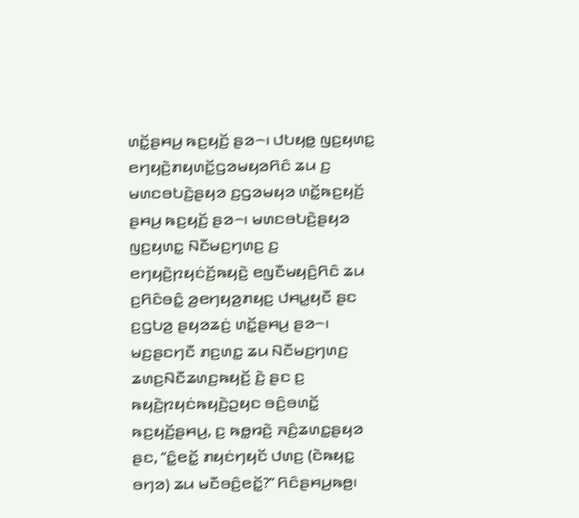ꤛꤢꤩ꤭ꤔꤌꤣ꤬ ꤒꤢ꤬ꤟꤢꤩ꤬ ꤔꤤ꤮꤯ ꤓꤝꤟꤥ꤭ ꤜꤢ꤬ꤟꤛꤢ꤭ ꤕꤚꤟꤢꤧ꤬ꤊꤟꤛꤢꤩ꤭ꤞꤤꤗꤟꤤꤖꤢꤨ ꤘꤣ ꤢ꤬ ꤗꤛꤢꤋꤝꤢꤧ꤬ꤔꤟꤤ ꤢ꤬ꤞꤤꤗꤟꤤ ꤛꤢꤩ꤭ꤒꤢ꤬ꤟꤢꤩ꤬ ꤔꤌꤣ꤬ ꤒꤢ꤬ꤟꤢꤩ꤬ ꤔꤤ꤮꤯ ꤗꤛꤢꤋꤝꤢꤧ꤬ꤔꤟꤤ ꤜꤢ꤬ꤟꤛꤢ꤭ ꤡꤢꤪꤗꤢ꤬ꤚꤛꤢ꤬ ꤢ꤬ ꤕꤚꤟꤢꤧ꤬ꤐꤟꤢꤦꤢꤩ꤬ꤒꤟꤢꤧ꤬ ꤕꤜꤢꤪꤗꤟꤢꤨ꤬ꤖꤢꤨ ꤘꤣ ꤢ꤬ꤖꤢꤨꤋꤢꤨ꤭ ꤤ꤬ꤕꤚꤟꤤ꤬ꤊꤟꤢ꤬ ꤓꤌꤣ꤭ꤟꤢꤪ ꤔꤢ ꤢ꤬ꤞꤝꤤ꤬ ꤔꤟꤤꤘꤢꤦ꤬ ꤛꤢꤩ꤭ꤔꤌꤣ꤬ ꤔꤤ꤮꤯
ꤗꤢ꤬ꤔꤢꤚꤢꤪ ꤊꤢ꤬ꤛꤢ꤭ ꤘꤣ ꤡꤢꤪꤗꤢ꤬ꤚꤛꤢ꤬ ꤘꤛꤢ꤬ꤡꤢꤪꤘꤛꤢ꤬ꤒꤟꤢꤩ꤬ ꤢꤧ꤬ ꤔꤢ ꤢ꤬ ꤒꤟꤢꤧ꤬ꤐꤟꤢꤦꤒꤟꤢꤧ꤬ꤑꤟꤢ ꤋꤢꤨ꤬ꤋꤛꤢꤩ꤭ ꤒꤢ꤬ꤟꤢꤩ꤬ꤔꤌꤣ꤬, ꤢ꤬ ꤒꤥ꤭ꤙꤢꤧ꤬ ꤏꤢꤨ꤬ꤘꤛꤢ꤭ꤔꤟꤤ ꤔꤢ, “ꤢꤨ꤭ꤕꤢꤩ꤭ ꤊꤟꤢꤦꤚꤟꤢꤩ ꤓꤛꤢ꤬ (ꤢꤧꤒꤟꤢ꤭ ꤋꤚꤤ) ꤘꤣ ꤗꤢꤪꤋꤢꤨ꤬ꤕꤢꤩ꤭?” ꤖꤢꤨꤔꤌꤣ꤬ꤒꤥ꤬꤯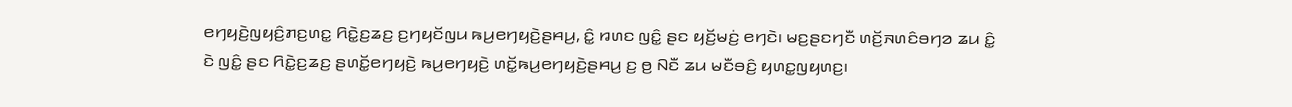ꤕꤚꤟꤢꤧ꤬ꤜꤟꤢꤨ꤬ꤊꤢ꤬ꤛꤢ꤭ ꤖꤢꤧ꤭ꤢ꤬ꤘꤢ꤬ ꤢ꤬ꤚꤟꤢꤩꤜꤣ ꤒꤣ꤬ꤕꤚꤟꤢꤧ꤬ꤔꤌꤣ꤬, ꤢꤨ꤭ ꤙꤛꤢ ꤜꤢꤨ꤭ ꤔꤢ ꤟꤢꤩ꤬ꤗꤢꤦ꤬ ꤕꤚꤢꤧ꤯ ꤗꤢ꤬ꤔꤢꤚꤢꤪ ꤛꤢꤩ꤬ꤏꤛꤢꤨꤋꤚꤤ ꤘꤣ ꤢꤨ꤭ ꤢꤧ ꤜꤢꤨ꤭ ꤔꤢ ꤖꤢꤧ꤭ꤢ꤬ꤘꤢ꤬ ꤔꤛꤢꤩ꤭ꤕꤚꤟꤢꤧ꤬ ꤒꤣ꤬ꤕꤚꤟꤢꤧ꤬ ꤛꤢꤩ꤭ꤒꤣ꤬ꤕꤚꤟꤢꤧ꤬ꤔꤌꤣ꤬ ꤢ꤬ ꤥ꤬ ꤡꤢꤪ ꤘꤣ ꤗꤢꤪꤋꤢꤨ꤬ ꤟꤛꤢ꤭ꤜꤟꤛꤢ꤬꤯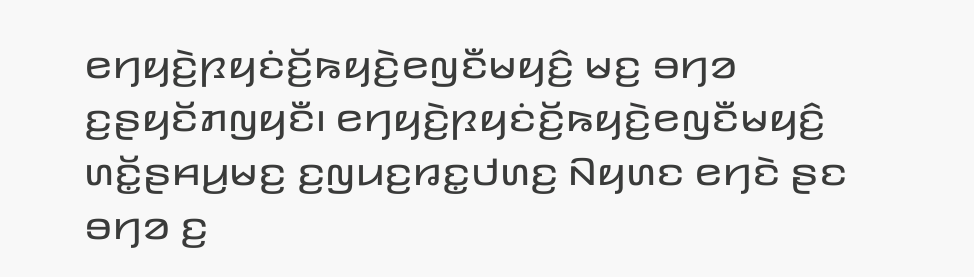ꤕꤚꤟꤢꤧ꤬ꤐꤟꤢꤦꤢꤩ꤬ꤒꤟꤢꤧ꤬ꤕꤜꤢꤪꤗꤟꤢꤨ꤬ ꤗꤢ꤬ ꤋꤚꤤ ꤢ꤬ꤔꤟꤢꤩꤊꤜꤟꤢꤪ꤯ ꤕꤚꤟꤢꤧ꤬ꤐꤟꤢꤦꤢꤩ꤬ꤒꤟꤢꤧ꤬ꤕꤜꤢꤪꤗꤟꤢꤨ꤬ ꤛꤢꤩ꤭ꤔꤌꤣ꤬ꤗꤢ꤬ ꤢ꤬ꤜꤣꤢ꤬ꤙꤢ꤭ꤓꤛꤢ꤬ ꤡꤟꤛꤢ ꤕꤚꤢꤧ ꤔꤢ ꤋꤚꤤ ꤢ꤬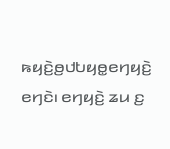ꤒꤟꤢꤧ꤬ꤥ꤬ꤓꤝꤟꤥ꤭ꤕꤚꤟꤢꤧ꤬ ꤕꤚꤢꤧ꤯ ꤕꤚꤟꤢꤧ꤬ ꤘꤣ ꤢ꤬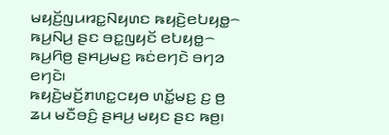ꤗꤟꤢꤩ꤬ꤜꤣꤙꤢ꤭ꤡꤟꤛꤢ ꤒꤟꤢꤧ꤬ꤕꤝꤟꤥ꤭꤮ ꤒꤣ꤬ꤡꤣ꤬ ꤔꤢ ꤋꤢ꤭ꤜꤟꤢꤩ ꤕꤝꤟꤥ꤭꤮ ꤒꤣ꤬ꤖꤥ꤬ ꤔꤌꤣ꤬ꤗꤢ꤬ ꤒꤢꤦꤕꤚꤢꤧ ꤋꤚꤤ ꤕꤚꤢꤧ꤯
ꤒꤟꤢꤧ꤬ꤗꤢꤩ꤬ꤊꤛꤢ꤭ꤍꤟꤥ ꤛꤢꤩ꤭ꤗꤢ꤬ ꤢ꤬ ꤥ꤬ ꤘꤣ ꤗꤢꤪꤋꤢꤨ꤬ ꤔꤌꤣ꤬ ꤗꤟꤢ ꤔꤢ ꤒꤥ꤬꤯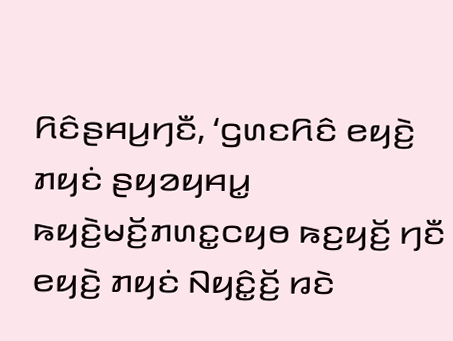ꤖꤢꤨꤔꤌꤣ꤬ꤚꤢꤪ, ‘ꤞꤛꤢꤖꤢꤨ ꤕꤟꤢꤧ꤬ ꤊꤟꤢꤦ ꤔꤟꤤꤟꤌꤣ꤭ ꤒꤟꤢꤧ꤬ꤗꤢꤩ꤬ꤊꤛꤢ꤭ꤍꤟꤥ ꤒꤢ꤬ꤟꤢꤩ꤬ ꤚꤢꤪ ꤕꤟꤢꤧ꤬ ꤊꤟꤢꤦ ꤡꤟꤢꤨ꤭ꤢꤩ꤬ ꤙꤢꤧ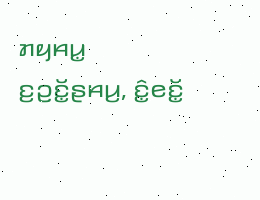ꤊꤟꤌꤣ꤭ ꤢ꤬ꤑꤢꤩ꤭ꤔꤌꤣ꤬, ꤢꤨ꤭ꤕꤢꤩ꤭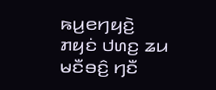ꤒꤣ꤬ꤕꤚꤟꤢꤧ꤬ ꤊꤟꤢꤦ ꤓꤛꤢ꤬ ꤘꤣ ꤗꤢꤪꤋꤢꤨ꤬ ꤚꤢꤪ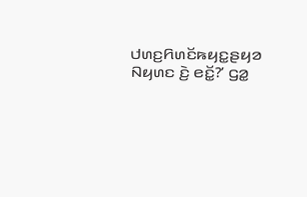ꤓꤛꤢ꤬ꤖꤛꤢꤩꤒꤟꤢ꤭ꤔꤟꤤ ꤡꤟꤛꤢ ꤢꤧ꤬ ꤕꤢꤩ꤭?’ ꤞꤤ꤭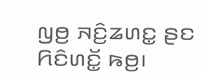ꤜꤥ꤬ ꤏꤢꤨ꤬ꤘꤛꤢ꤭ ꤔꤢ ꤖꤢꤨꤛꤢꤩ꤭ ꤒꤥ꤬꤯